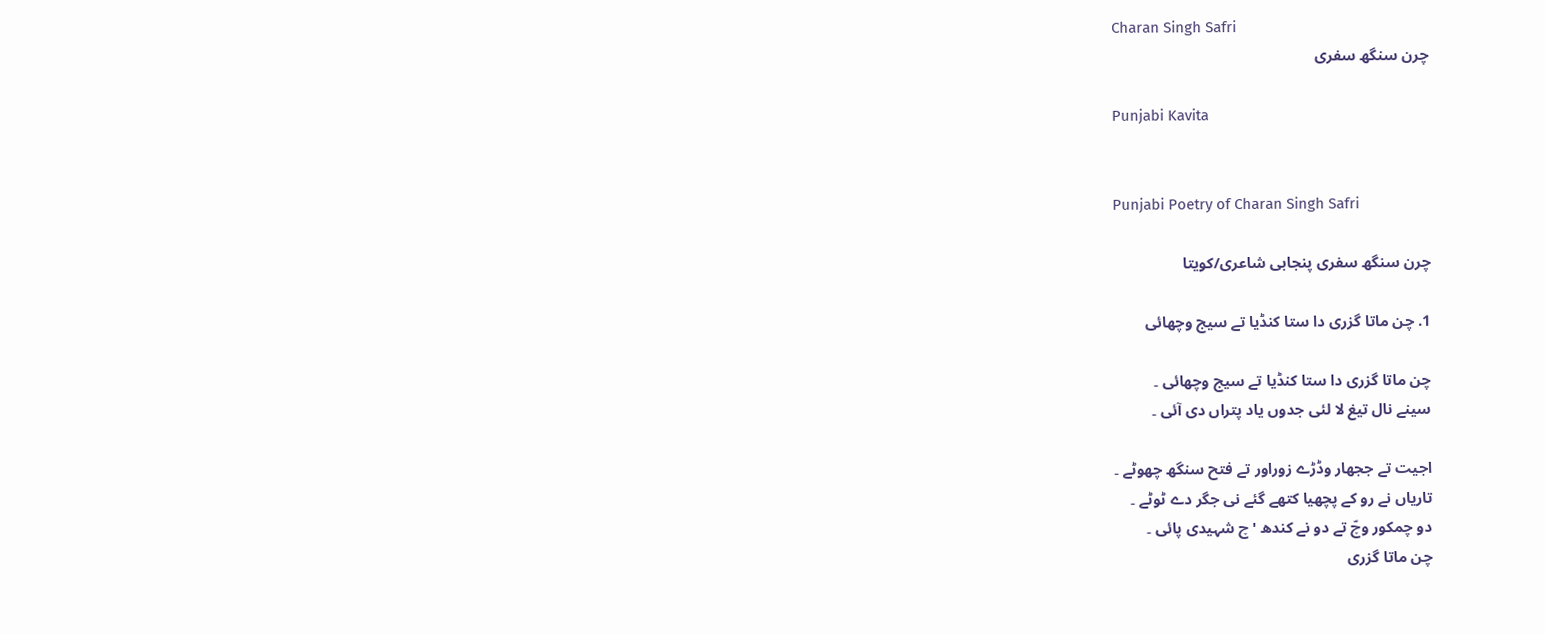Charan Singh Safri
چرن سنگھ سفری

Punjabi Kavita


Punjabi Poetry of Charan Singh Safri

چرن سنگھ سفری پنجابی شاعری/کویتا

1. چن ماتا گزری دا ستا کنڈیا تے سیج وچھائی

چن ماتا گزری دا ستا کنڈیا تے سیج وچھائی ۔
سینے نال تیغ لا لئی جدوں یاد پتراں دی آئی ۔

اجیت تے ججھار وڈڑے زوراور تے فتح سنگھ چھوٹے ۔
تاریاں نے رو کے پچھیا کتھے گئے نی جگر دے ٹوٹے ۔
دو چمکور وچّ تے دو نے کندھ 'چ شہیدی پائی ۔
چن ماتا گزری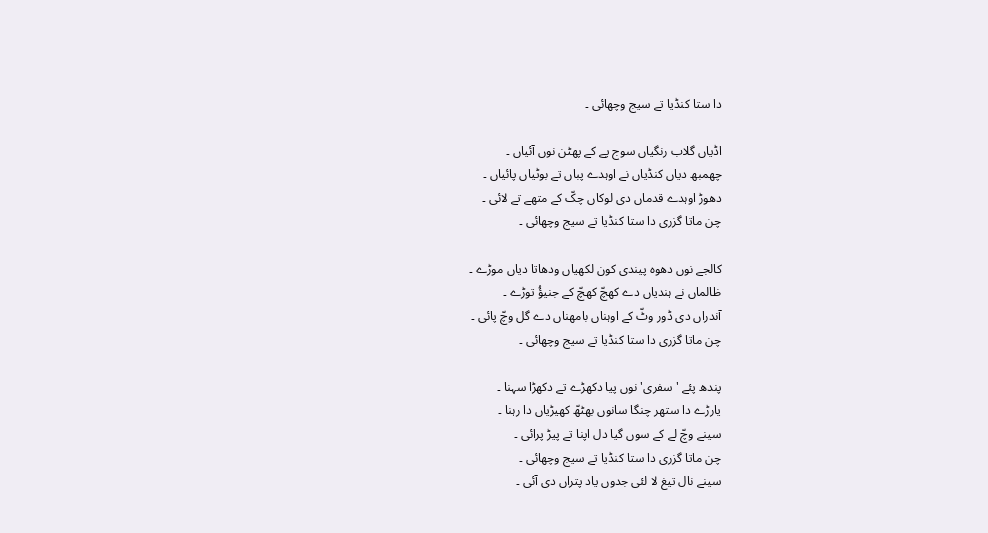دا ستا کنڈیا تے سیج وچھائی ۔

اڈیاں گلاب رنگیاں سوج پے کے پھٹن نوں آئیاں ۔
چھمبھ دیاں کنڈیاں نے اوہدے پباں تے بوٹیاں پائیاں ۔
دھوڑ اوہدے قدماں دی لوکاں چکّ کے متھے تے لائی ۔
چن ماتا گزری دا ستا کنڈیا تے سیج وچھائی ۔

کالجے نوں دھوہ پیندی کون لکھیاں ودھاتا دیاں موڑے ۔
ظالماں نے ہندیاں دے کھچّ کھچّ کے جنیؤُ توڑے ۔
آندراں دی ڈور وٹّ کے اوہناں بامھناں دے گل وچّ پائی ۔
چن ماتا گزری دا ستا کنڈیا تے سیج وچھائی ۔

پندھ پئے 'سفری' نوں پیا دکھڑے تے دکھڑا سہنا ۔
یارڑے دا ستھر چنگا سانوں بھٹھّ کھیڑیاں دا رہنا ۔
سینے وچّ لے کے سوں گیا دل اپنا تے پیڑ پرائی ۔
چن ماتا گزری دا ستا کنڈیا تے سیج وچھائی ۔
سینے نال تیغ لا لئی جدوں یاد پتراں دی آئی ۔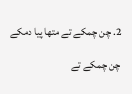2. چن چمکے تے متھا پیا دمکے

چن چمکے تے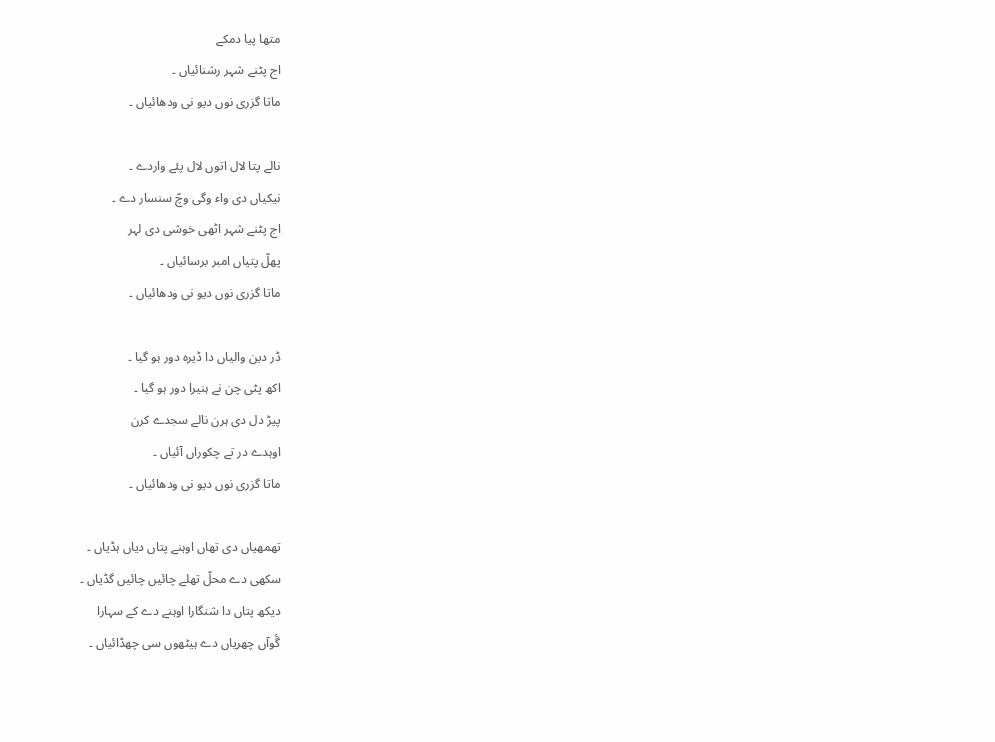متھا پیا دمکے
اج پٹنے شہر رشنائیاں ۔
ماتا گزری نوں دیو نی ودھائیاں ۔

نالے پتا لال اتوں لال پئے واردے ۔
نیکیاں دی واء وگی وچّ سنسار دے ۔
اج پٹنے شہر اٹھی خوشی دی لہر
پھلّ پتیاں امبر برسائیاں ۔
ماتا گزری نوں دیو نی ودھائیاں ۔

ڈر دین والیاں دا ڈیرہ دور ہو گیا ۔
اکھ پٹی چن نے ہنیرا دور ہو گیا ۔
پیڑ دل دی ہرن نالے سجدے کرن
اوہدے در تے چکوراں آئیاں ۔
ماتا گزری نوں دیو نی ودھائیاں ۔

تھمھیاں دی تھاں اوہنے پتاں دیاں ہڈیاں ۔
سکھی دے محلّ تھلے چائیں چائیں گڈیاں ۔
دیکھ پتاں دا شنگارا اوہنے دے کے سہارا
گٔوآں چھریاں دے ہیٹھوں سی چھڈائیاں ۔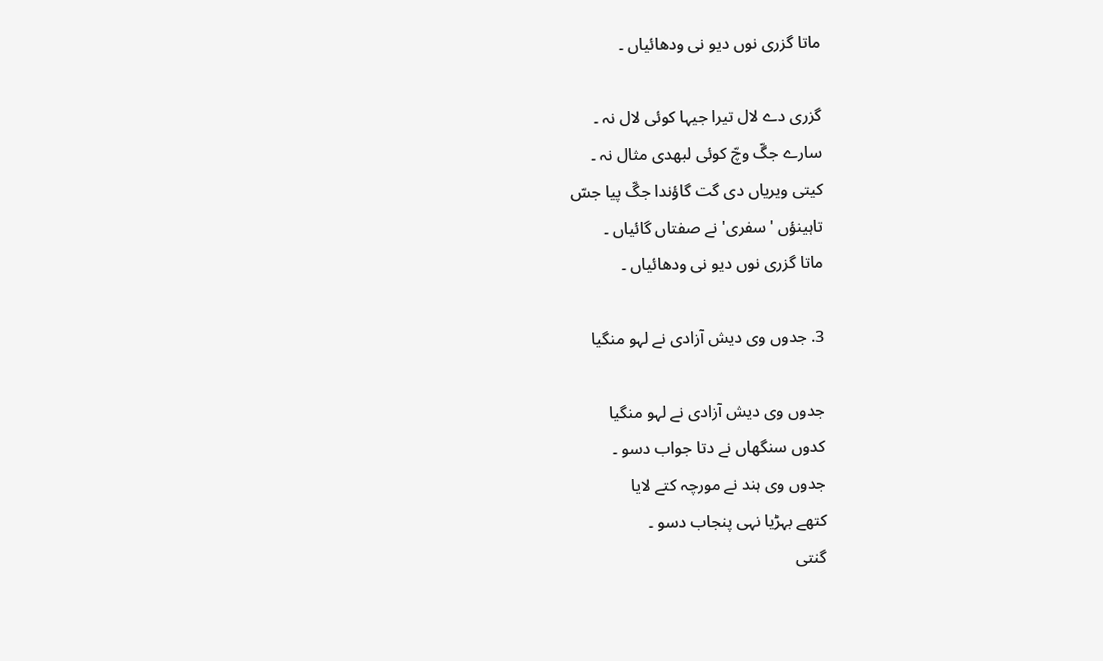ماتا گزری نوں دیو نی ودھائیاں ۔

گزری دے لال تیرا جیہا کوئی لال نہ ۔
سارے جگّ وچّ کوئی لبھدی مثال نہ ۔
کیتی ویریاں دی گت گاؤندا جگّ پیا جسّ
تاہینؤں 'سفری' نے صفتاں گائیاں ۔
ماتا گزری نوں دیو نی ودھائیاں ۔

3. جدوں وی دیش آزادی نے لہو منگیا

جدوں وی دیش آزادی نے لہو منگیا
کدوں سنگھاں نے دتا جواب دسو ۔
جدوں وی ہند نے مورچہ کتے لایا
کتھے بہڑیا نہی پنجاب دسو ۔
گنتی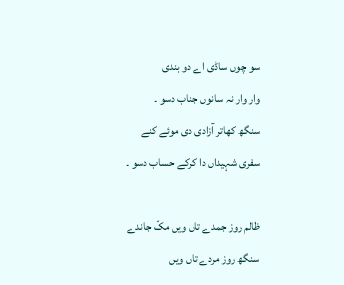سو چوں ساڈی اے دو بندی
وار وار نہ سانوں جناب دسو ۔
سنگھ کھاتر آزادی دی موئے کنے
سفری شہیداں دا کرکے حساب دسو ۔

ظالم روز جمدے تاں ویں مکّ جاندے
سنگھ روز مردے تاں ویں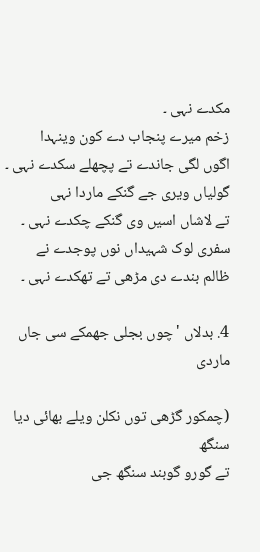مکدے نہی ۔
زخم میرے پنجاب دے کون وینہدا
اگوں لگی جاندے تے پچھلے سکدے نہی ۔
گولیاں ویری جے گنکے ماردا نہی
تے لاشاں اسیں وی گنکے چکدے نہی ۔
سفری لوک شہیداں نوں پوجدے نے
ظالم بندے دی مڑھی تے تھکدے نہی ۔

4. بدلاں 'چوں بجلی جھمکے سی جاں ماردی

(چمکور گڑھی توں نکلن ویلے بھائی دیا سنگھ
تے گورو گوبند سنگھ جی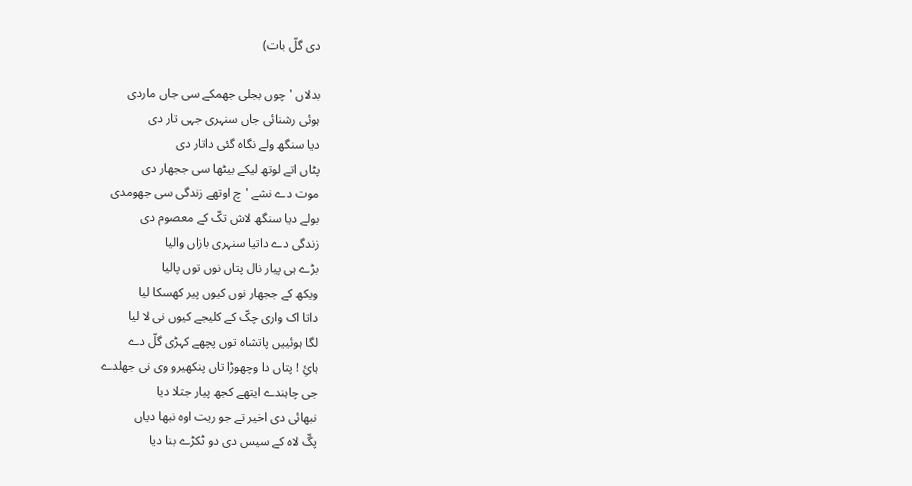دی گلّ بات)

بدلاں 'چوں بجلی جھمکے سی جاں ماردی
ہوئی رشنائی جاں سنہری جہی تار دی
دیا سنگھ ولے نگاہ گئی داتار دی
پٹاں اتے لوتھ لیکے بیٹھا سی ججھار دی
موت دے نشے 'چ اوتھے زندگی سی جھومدی
بولے دیا سنگھ لاش تکّ کے معصوم دی
زندگی دے داتیا سنہری بازاں والیا
بڑے ہی پیار نال پتاں نوں توں پالیا
ویکھ کے ججھار نوں کیوں پیر کھسکا لیا
داتا اک واری چکّ کے کلیجے کیوں نی لا لیا
لگا ہوئییں پاتشاہ توں پچھے کہڑی گلّ دے
ہائِ ! پتاں دا وچھوڑا تاں پنکھیرو وی نی جھلدے
جی چاہندے ایتھے کجھ پیار جتلا دیا
نبھائی دی اخیر تے جو ریت اوہ نبھا دیاں
پگّ لاہ کے سیس دی دو ٹکڑے بنا دیا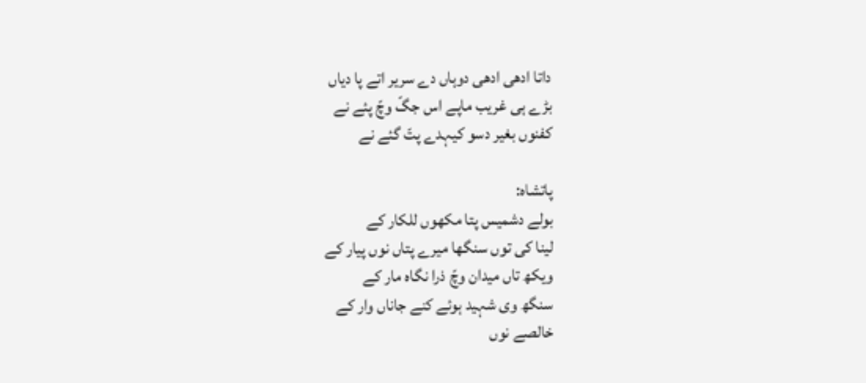داتا ادھی ادھی دوہاں دے سریر اتے پا دیاں
بڑے ہی غریب ماپے اس جگّ وچّ پئے نے
کفنوں بغیر دسو کیہدے پتّ گئے نے

پاتشاہ:
بولے دشمیس پتا مکھوں للکار کے
لینا کی توں سنگھا میرے پتاں نوں پیار کے
ویکھ تاں میدان وچّ ذرا نگاہ مار کے
سنگھ وی شہید ہوئے کنے جاناں وار کے
خالصے نوں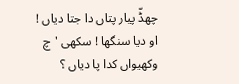چھڈّ پیار پتاں دا جتا دیاں !
او دیا سنگھا ! سکھی 'چ وکھیواں کدا پا دیاں ؟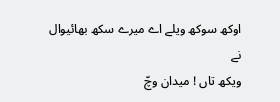اوکھ سوکھ ویلے اے میرے سکھ بھائیوال نے
ویکھ تاں ! میدان وچّ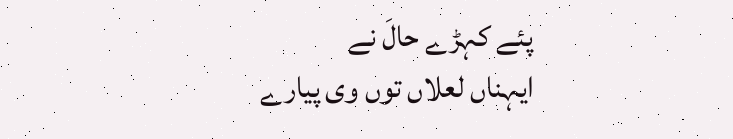پئے کہڑے حالَ نے
ایہناں لعلاں توں وی پیارے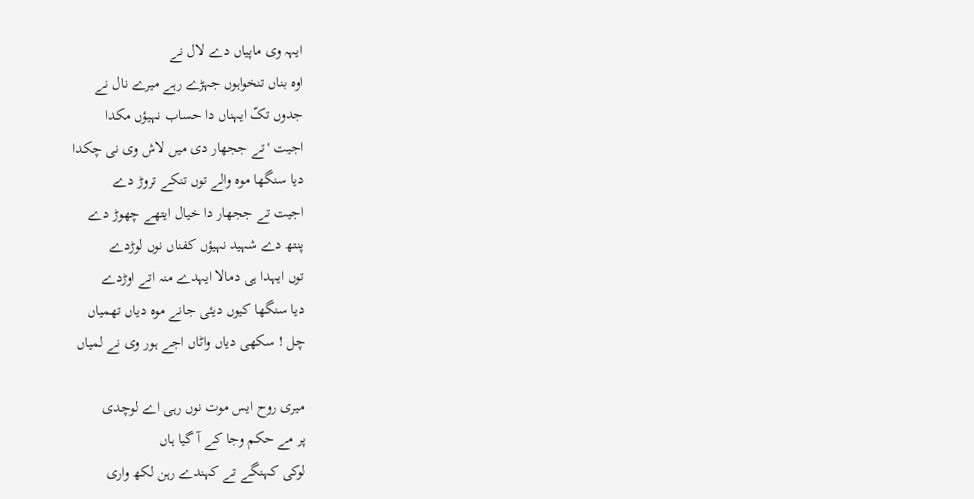ایہہ وی ماپیاں دے لال نے
اوہ بناں تنخواہوں جہڑے رہے میرے نال نے
جدوں تکّ ایہناں دا حساب نہیؤں مکدا
اجیت 'تے ججھار دی میں لاش وی نی چکدا
دیا سنگھا موہ والے توں تنکے تروڑ دے
اجیت تے ججھار دا خیال ایتھے چھوڑ دے
پنتھ دے شہید نہیؤں کفناں نوں لوڑدے
توں ایہدا ہی دمالا ایہدے منہ اتے اوڑدے
دیا سنگھا کیوں دیئی جانے موہ دیاں تھمیاں
چل ! سکھی دیاں واٹاں اجے ہور وی نے لمیاں

میری روح ایس موت نوں رہی اے لوچدی
پر مے حکم وجا کے آ گیا ہاں
لوکی کہنگے تے کہندے رہن لکھ واری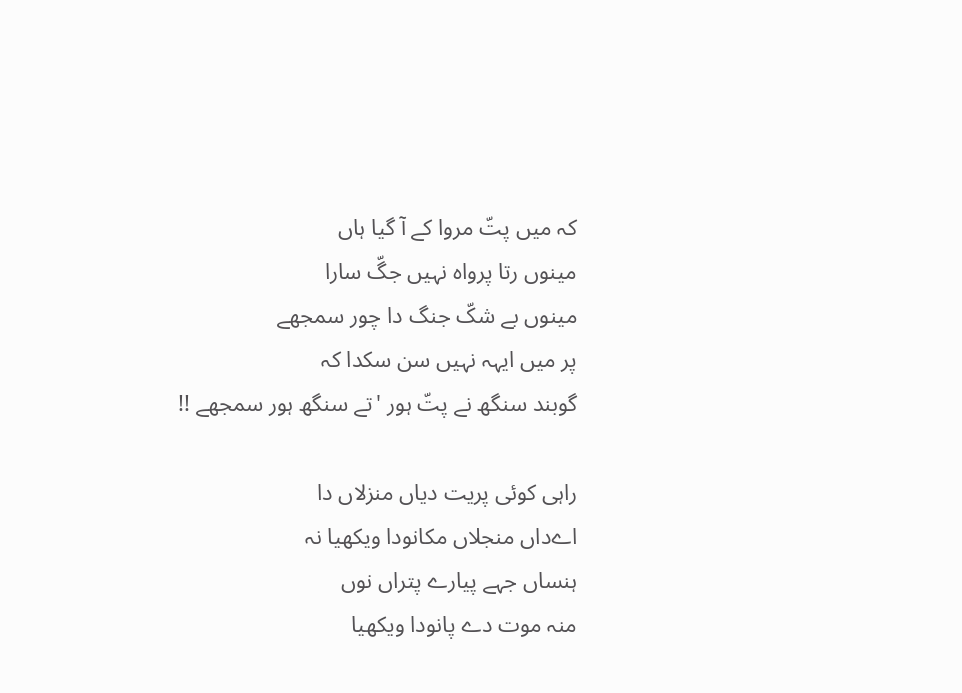کہ میں پتّ مروا کے آ گیا ہاں
مینوں رتا پرواہ نہیں جگّ سارا
مینوں بے شکّ جنگ دا چور سمجھے
پر میں ایہہ نہیں سن سکدا کہ
گوبند سنگھ نے پتّ ہور 'تے سنگھ ہور سمجھے !!

راہی کوئی پریت دیاں منزلاں دا
اےداں منجلاں مکانودا ویکھیا نہ
ہنساں جہے پیارے پتراں نوں
منہ موت دے پانودا ویکھیا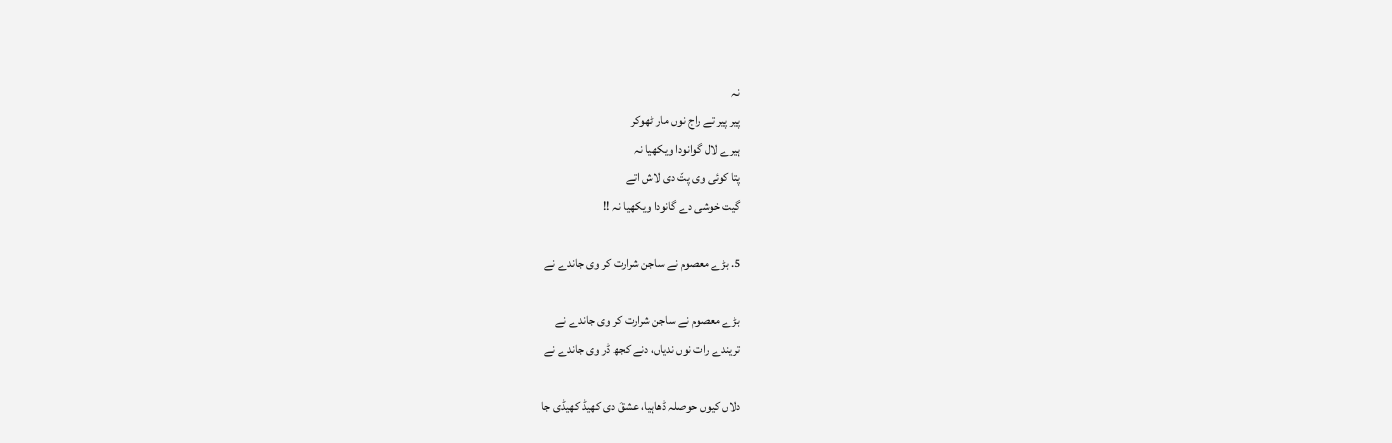نہ
پیر پیر تے راج نوں مار ٹھوکر
ہیرے لال گوانودا ویکھیا نہ
پتا کوئی وی پتّ دی لاش اتے
گیت خوشی دے گانودا ویکھیا نہ !!

5. بڑے معصوم نے ساجن شرارت کر وی جاندے نے

بڑے معصوم نے ساجن شرارت کر وی جاندے نے
تریندے رات نوں ندیاں، دنے کجھ ڈر وی جاندے نے

دلاں کیوں حوصلہ ڈھاہیا، عشقَ دی کھیڈ کھیڈی جا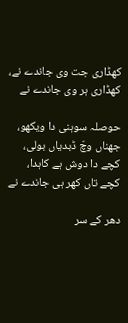کھڈاری جت وی جاندے نے، کھڈاری ہر وی جاندے نے

حوصلہ سوہنی دا ویکھو، جھناں وچّ ڈبدیاں بولی،
کچے دا دوش ہے کاہدا، کچے تاں کھر ہی جاندے نے

دھر کے سر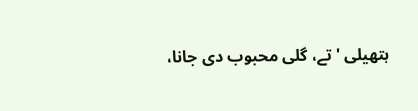ہتھیلی 'تے، گلی محبوب دی جانا،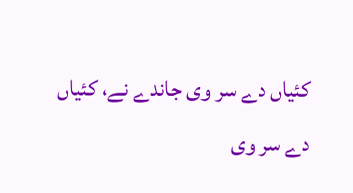کئیاں دے سر وی جاندے نے، کئیاں دے سر وی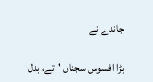جاندے نے

بڑا افسوس سجناں 'تے، بدل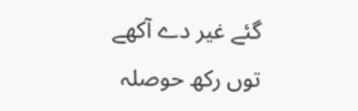گئے غیر دے آکھے
توں رکھ حوصلہ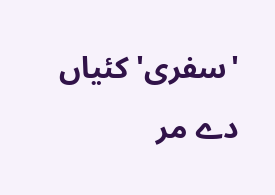'سفری' کئیاں دے مر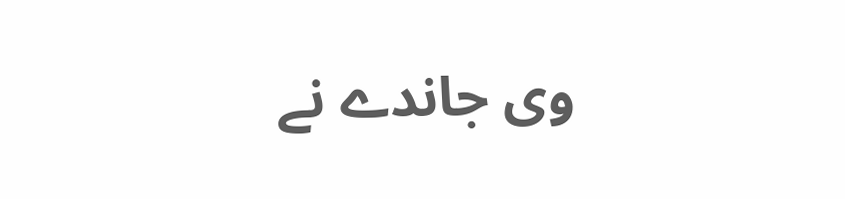وی جاندے نے